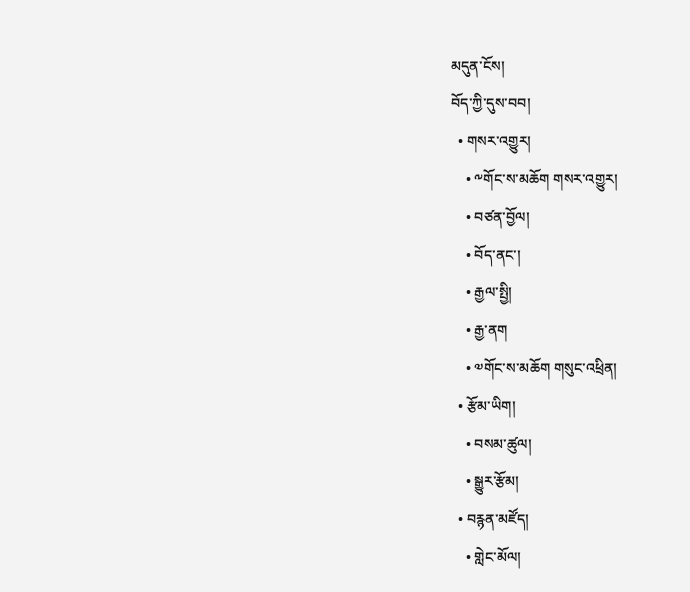མདུན་ངོས།
བོད་ཀྱི་དུས་བབ།
  • གསར་འགྱུར།
    • ༸གོང་ས་མཆོག གསར་འགྱུར།
    • བཙན་བྱོལ།
    • བོད་ནང་།
    • རྒྱལ་སྤྱི།
    • རྒྱ་ནག
    • ༧གོང་ས་མཆོག གསུང་འཕྲིན།
  • རྩོམ་ཡིག།
    • བསམ་ཚུལ།
    • སྒྱུར་རྩོམ།
  • བརྙན་མཛོད།
    • གླེང་མོལ།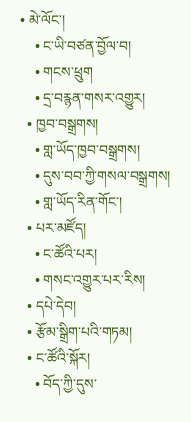• མེ་ལོང་།
    • ང་ཡི་བཙན་བྱོལ་བ།
    • གངས་ཕྲུག
    • དྲ་བརྙན་གསར་འགྱུར།
  • ཁྱབ་བསྒྲགས།
    • གླ་ཡོད་ཁྱབ་བསྒྲགས།
    • དུས་བབ་ཀྱི་གསལ་བསྒྲགས།
    • གླ་ཡོད་རིན་གོང་།
  • པར་མཛོད།
    • ང་ཚོའི་པར།
    • གསང་འགྱུར་པར་རིས།
  • དཔེ་དེབ།
  • རྩོམ་སྒྲིག་པའི་གཏམ།
  • ང་ཚོའི་སྐོར།
    • བོད་ཀྱི་དུས་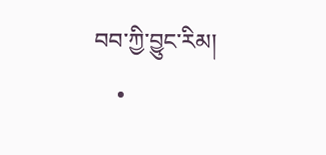བབ་ཀྱི་བྱུང་རིམ།
    •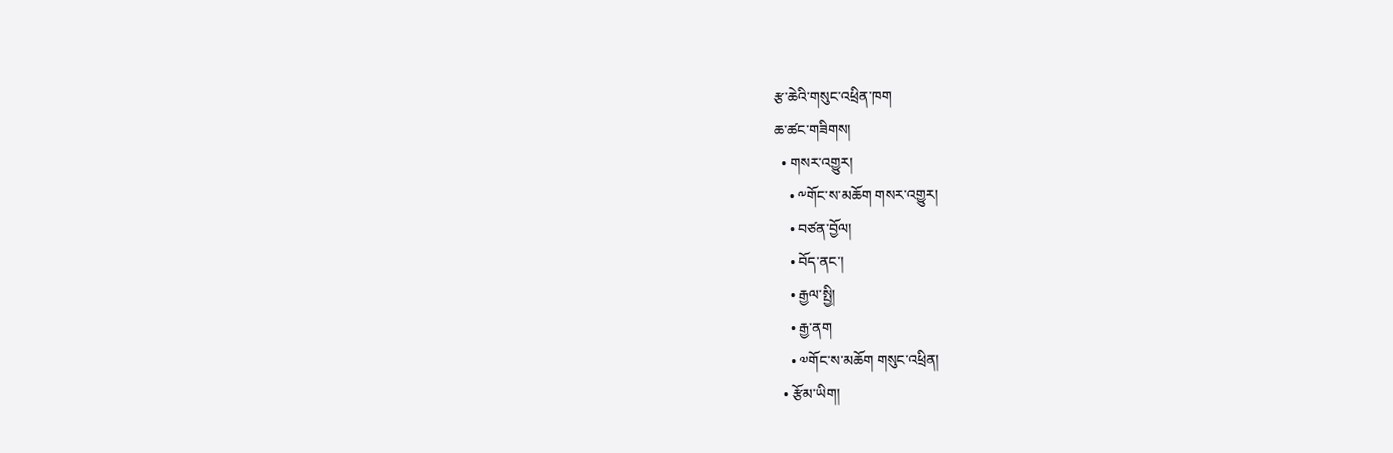རྩ་ཆེའི་གསུང་འཕྲིན་ཁག
ཆ་ཚང་གཟིགས།
  • གསར་འགྱུར།
    • ༸གོང་ས་མཆོག གསར་འགྱུར།
    • བཙན་བྱོལ།
    • བོད་ནང་།
    • རྒྱལ་སྤྱི།
    • རྒྱ་ནག
    • ༧གོང་ས་མཆོག གསུང་འཕྲིན།
  • རྩོམ་ཡིག།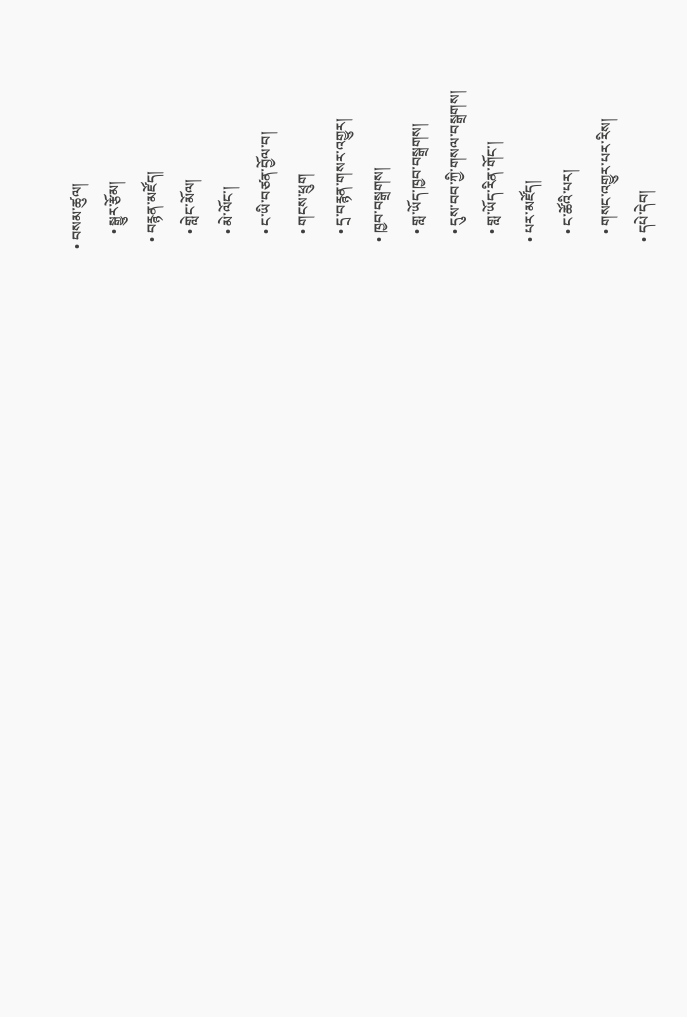• བསམ་ཚུལ།
    • སྒྱུར་རྩོམ།
  • བརྙན་མཛོད།
    • གླེང་མོལ།
    • མེ་ལོང་།
    • ང་ཡི་བཙན་བྱོལ་བ།
    • གངས་ཕྲུག
    • དྲ་བརྙན་གསར་འགྱུར།
  • ཁྱབ་བསྒྲགས།
    • གླ་ཡོད་ཁྱབ་བསྒྲགས།
    • དུས་བབ་ཀྱི་གསལ་བསྒྲགས།
    • གླ་ཡོད་རིན་གོང་།
  • པར་མཛོད།
    • ང་ཚོའི་པར།
    • གསང་འགྱུར་པར་རིས།
  • དཔེ་དེབ།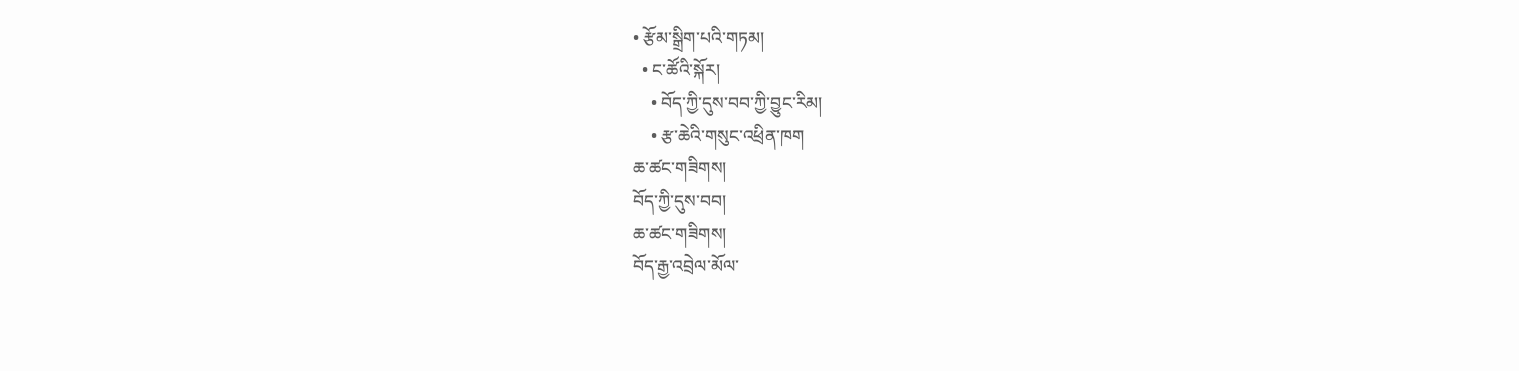• རྩོམ་སྒྲིག་པའི་གཏམ།
  • ང་ཚོའི་སྐོར།
    • བོད་ཀྱི་དུས་བབ་ཀྱི་བྱུང་རིམ།
    • རྩ་ཆེའི་གསུང་འཕྲིན་ཁག
ཆ་ཚང་གཟིགས།
བོད་ཀྱི་དུས་བབ།
ཆ་ཚང་གཟིགས།
བོད་རྒྱ་འབྲེལ་མོལ་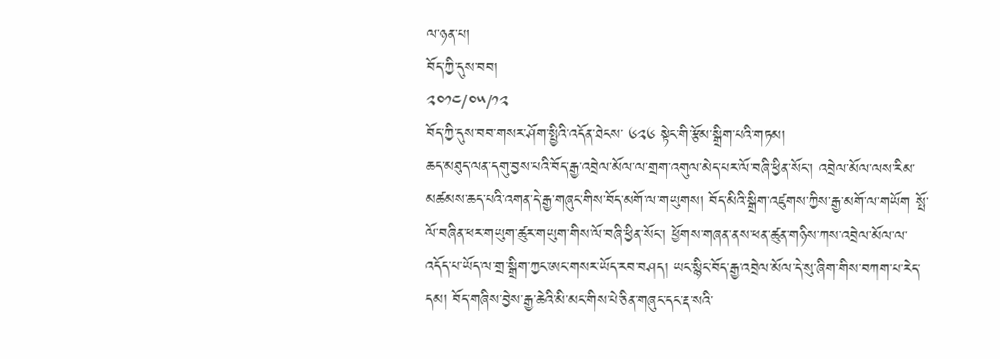ལ་ཉན་པ།
བོད་ཀྱི་དུས་བབ།
༢༠༡༤/༠༥/༡༢
བོད་ཀྱི་དུས་བབ་གསར་ཤོག་སྤྱིའི་འདོན་ཐེངས་ ༦༢༦ སྟེང་གི་རྩོམ་སྒྲིག་པའི་གཏམ།
ཆད་མཐུད་ལན་དགུ་བྱས་པའི་བོད་རྒྱ་འབྲེལ་མོལ་ལ་གྲག་འགུལ་མེད་པར་ལོ་བཞི་ཕྱིན་སོང་། འབྲེལ་མོལ་ལས་རིམ་མཚམས་ཆད་པའི་འགན་དེ་རྒྱ་གཞུང་གིས་བོད་མགོ་ལ་གཡུགས། བོད་མིའི་སྒྲིག་འཛུགས་ཀྱིས་རྒྱ་མགོ་ལ་གཡོག སྤོ་ལོ་བཞིན་ཕར་གཡུག་ཚུར་གཡུག་གིས་ལོ་བཞི་ཕྱིན་སོང་། ཕྱོགས་གཞན་ནས་ཕན་ཚུན་གཉིས་ཀས་འབྲེལ་མོལ་ལ་འདོད་པ་ཡོད་ལ་གྲ་སྒྲིག་ཀྱང་ཨང་གསར་ཡོད་རབ་བཤད། ཡང་སྙིང་བོད་རྒྱ་འབྲེལ་མོལ་དེ་སུ་ཞིག་གིས་བཀག་པ་རེད་དམ། བོད་གཞིས་བྱེས་རྒྱ་ཆེའི་མི་མང་གིས་པེ་ཅིན་གཞུང་དང་རྡ་སའི་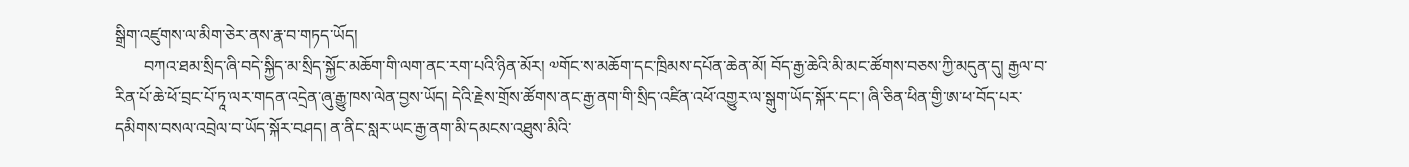སྒྲིག་འཛུགས་ལ་མིག་ཅེར་ནས་རྣ་བ་གཏད་ཡོད།
       བཀའ་ཐམ་སྲིད་ཞི་བདེ་སྐྱིད་མ་སྲིད་སྐྱོང་མཆོག་གི་ལག་ནང་རག་པའི་ཉིན་མོར། ༧གོང་ས་མཆོག་དང་ཁྲིམས་དཔོན་ཆེན་མོ། བོད་རྒྱ་ཆེའི་མི་མང་ཚོགས་བཅས་ཀྱི་མདུན་དུ། རྒྱལ་བ་རིན་པོ་ཆེ་ཕོ་བྲང་པོ་ཏཱ་ལར་གདན་འདྲེན་ཞུ་རྒྱུ་ཁས་ལེན་བྱས་ཡོད། དེའི་རྗེས་གྲོས་ཚོགས་ནང་རྒྱ་ནག་གི་སྲིད་འཛིན་འཕོ་འགྱུར་ལ་སྒུག་ཡོད་སྐོར་དང་། ཞི་ཅིན་ཕིན་གྱི་ཨ་ཕ་བོད་པར་དམིགས་བསལ་འབྲེལ་བ་ཡོད་སྐོར་བཤད། ན་ནིང་སླར་ཡང་རྒྱ་ནག་མི་དམངས་འཐུས་མིའི་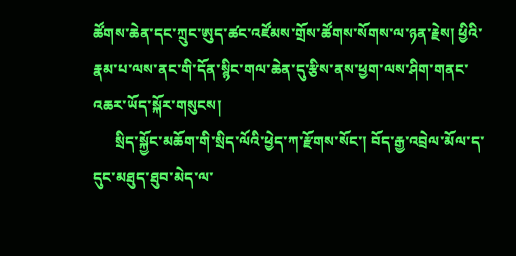ཚོགས་ཆེན་དང་ཀྲུང་ཨུད་ཚང་འཛོམས་གྲོས་ཚོགས་སོགས་ལ་ཉན་རྗེས། ཕྱིའི་རྣམ་པ་ལས་ནང་གི་དོན་སྙིང་གལ་ཆེན་དུ་རྩིས་ནས་ཕྱག་ལས་ཤིག་གནང་འཆར་ཡོད་སྐོར་གསུངས།
      སྲིད་སྐྱོང་མཆོག་གི་སྲིད་ལོའི་ཕྱེད་ཀ་རྫོགས་སོང་། བོད་རྒྱ་འབྲེལ་མོལ་ད་དུང་མཐུད་ཐུབ་མེད་ལ་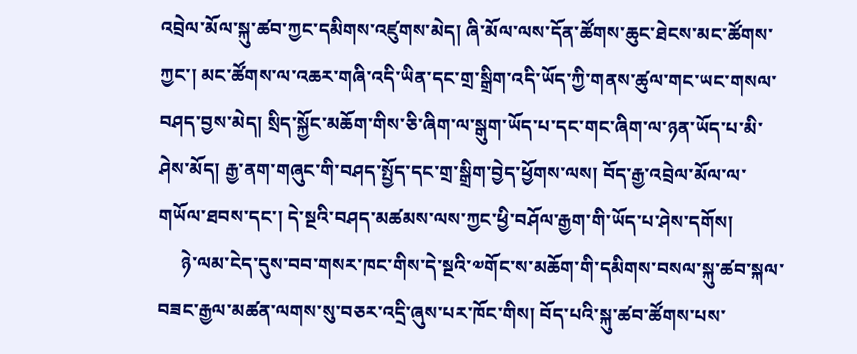འབྲེལ་མོལ་སྐུ་ཚབ་ཀྱང་དམིགས་འཛུགས་མེད། ཞི་མོལ་ལས་དོན་ཚོགས་ཆུང་ཐེངས་མང་ཚོགས་ཀྱང་། མང་ཚོགས་ལ་འཆར་གཞི་འདི་ཡིན་དང་གྲ་སྒྲིག་འདི་ཡོད་ཀྱི་གནས་ཚུལ་གང་ཡང་གསལ་བཤད་བྱས་མེད། སྲིད་སྐྱོང་མཆོག་གིས་ཅི་ཞིག་ལ་སྒུག་ཡོད་པ་དང་གང་ཞིག་ལ་ཉན་ཡོད་པ་མི་ཤེས་མོད། རྒྱ་ནག་གཞུང་གི་བཤད་སྤྱོད་དང་གྲ་སྒྲིག་བྱེད་ཕྱོགས་ལས། བོད་རྒྱ་འབྲེལ་མོལ་ལ་གཡོལ་ཐབས་དང་། དེ་སྔའི་བཤད་མཚམས་ལས་ཀྱང་ཕྱི་བཤོལ་རྒྱག་གི་ཡོད་པ་ཤེས་དགོས།
     ཉེ་ལམ་ངེད་དུས་བབ་གསར་ཁང་གིས་དེ་སྔའི་༧གོང་ས་མཆོག་གི་དམིགས་བསལ་སྐུ་ཚབ་སྐལ་བཟང་རྒྱལ་མཚན་ལགས་སུ་བཅར་འདྲི་ཞུས་པར་ཁོང་གིས། བོད་པའི་སྐུ་ཚབ་ཚོགས་པས་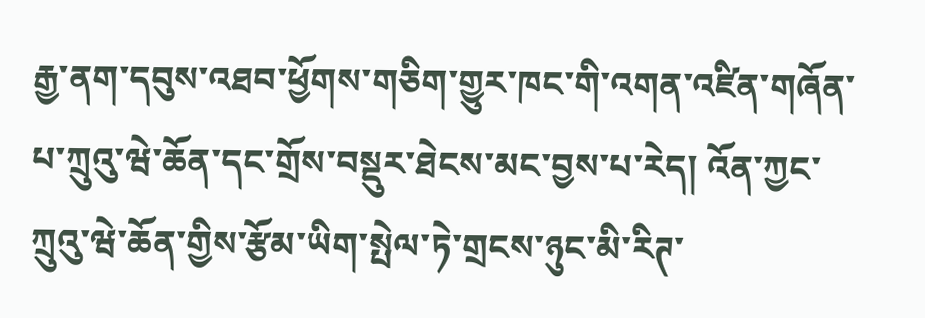རྒྱ་ནག་དབུས་འཐབ་ཕྱོགས་གཅིག་གྱུར་ཁང་གི་འགན་འཛིན་གཞོན་པ་ཀྲུའུ་ཝེ་ཆོན་དང་གྲོས་བསྡུར་ཐེངས་མང་བྱས་པ་རེད། འོན་ཀྱང་ཀྲུའུ་ཝེ་ཆོན་གྱིས་རྩོམ་ཡིག་སྤེལ་ཏེ་གྲངས་ཉུང་མི་རིཊ་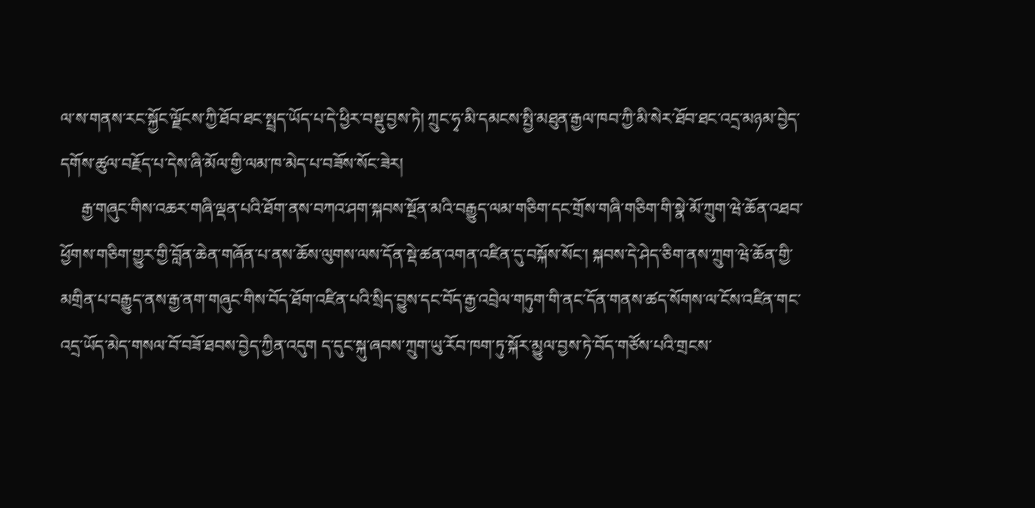ལ་ས་གནས་རང་སྐྱོང་ལྗོངས་ཀྱི་ཐོབ་ཐང་སྤྲད་ཡོད་པ་དེ་ཕྱིར་བསྡུ་བྱས་ཏེ། ཀྲུང་ཧྭ་མི་དམངས་སྤྱི་མཐུན་རྒྱལ་ཁབ་ཀྱི་མི་སེར་ཐོབ་ཐང་འདྲ་མཉམ་བྱེད་དགོས་ཚུལ་བརྗོད་པ་དེས་ཞི་མོལ་གྱི་ལམ་ཁ་མེད་པ་བཟོས་སོང་ཟེར།
     རྒྱ་གཞུང་གིས་འཆར་གཞི་ལྡན་པའི་ཐོག་ནས་བཀའ་ཤག་སྐབས་སྔོན་མའི་བརྒྱུད་ལམ་གཅིག་དང་གྲོས་གཞི་གཅིག་གི་སྣེ་མོ་ཀྲུག་ཝེ་ཆོན་འཐབ་ཕྱོགས་གཅིག་གྱུར་གྱི་བློན་ཆེན་གཞོན་པ་ནས་ཆོས་ལུགས་ལས་དོན་སྡེ་ཚན་འགན་འཛིན་དུ་བསྐོས་སོང་། སྐབས་དེ་ཤེད་ཅིག་ནས་ཀྲུག་ཝེ་ཆོན་གྱི་མགྲིན་པ་བརྒྱུད་ནས་རྒྱ་ནག་གཞུང་གིས་བོད་ཐོག་འཛིན་པའི་སྲིད་བྱུས་དང་བོད་རྒྱ་འབྲེལ་གཏུག་གི་ནང་དོན་གནས་ཚད་སོགས་ལ་ངོས་འཛིན་གང་འདྲ་ཡོད་མེད་གསལ་བོ་བཟོ་ཐབས་བྱེད་ཀྱིན་འདུག ད་དུང་སྐུ་ཞབས་ཀྲུག་ཡུ་རོབ་ཁག་ཏུ་སྐོར་མྱུལ་བྱས་ཏེ་བོད་གཙོས་པའི་གྲངས་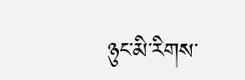ཉུང་མི་རིགས་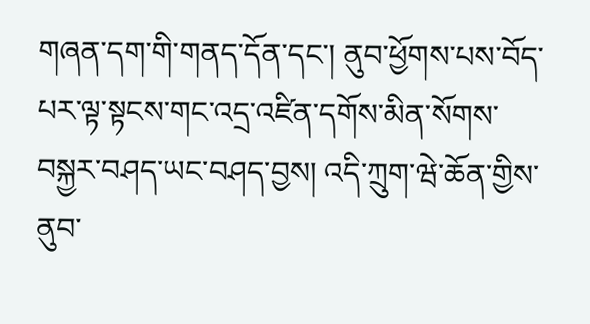གཞན་དག་གི་གནད་དོན་དང་། ནུབ་ཕྱོགས་པས་བོད་པར་ལྟ་སྟངས་གང་འདྲ་འཛིན་དགོས་མིན་སོགས་བསྐྱར་བཤད་ཡང་བཤད་བྱས། འདི་ཀྲུག་ཝེ་ཆོན་གྱིས་ནུབ་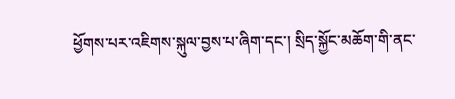ཕྱོགས་པར་འཇིགས་སྐུལ་བྱས་པ་ཞིག་དང་། སྲིད་སྐྱོང་མཆོག་གི་ནང་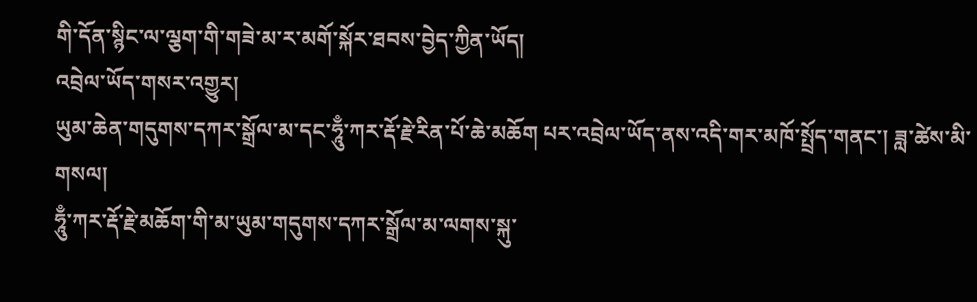གི་དོན་སྙིང་ལ་ལྕག་གི་གཟེ་མ་ར་མགོ་སྐོར་ཐབས་བྱེད་ཀྱིན་ཡོད།
འབྲེལ་ཡོད་གསར་འགྱུར།
ཡུམ་ཆེན་གདུགས་དཀར་སྒྲོལ་མ་དང་ཧཱུྃ་ཀར་རྡོ་རྗེ་རིན་པོ་ཆེ་མཆོག པར་འབྲེལ་ཡོད་ནས་འདི་གར་མཁོ་སྤྲོད་གནང་། ཟླ་ཚེས་མི་གསལ།
ཧཱུྃ་ཀར་རྡོ་རྗེ་མཆོག་གི་མ་ཡུམ་གདུགས་དཀར་སྒྲོལ་མ་ལགས་སྐུ་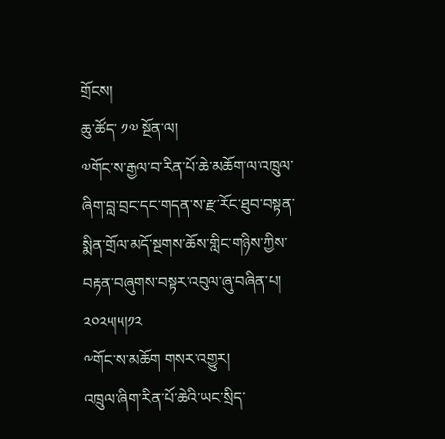གྲོངས།
ཆུ་ཚོད་ ༡༧ སྔོན་ལ།
༧གོང་ས་རྒྱལ་བ་རིན་པོ་ཆེ་མཆོག་ལ་འཁྲུལ་ཞིག་བླ་བྲང་དང་གདན་ས་རྫ་རོང་ཐུབ་བསྟན་སྨིན་གྲོལ་མདོ་སྔགས་ཆོས་གླིང་གཉིས་ཀྱིས་བརྟན་བཞུགས་བསྟར་འབུལ་ཞུ་བཞིན་པ། ༢༠༢༥།༥།༡༢
༸གོང་ས་མཆོག གསར་འགྱུར།
འཁྲུལ་ཞིག་རིན་པོ་ཆེའི་ཡང་སྲིད་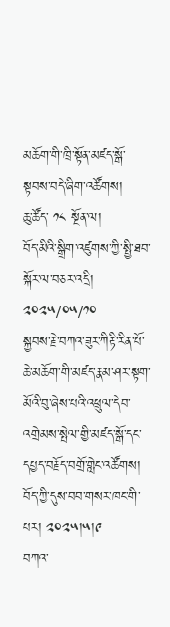མཆོག་གི་ཁྲི་སྟོན་མཛད་སྒོ་སྟབས་བདེ་ཞིག་འཚོགས།
ཆུ་ཚོད་ ༡༨ སྔོན་ལ།
བོད་མིའི་སྒྲིག་འཛུགས་ཀྱི་སྤྱི་ཐབ་སྐོར་ལ་བཅར་འདྲི།
༢༠༢༥/༠༥/༡༠
སྐྱབས་རྗེ་བཀའ་ཟུར་ཀིརྟི་རིན་པོ་ཆེ་མཆོག་གི་མཛད་རྣམ་ཤར་སྟག་མོའི་བུ་ཞེས་པའི་འཕྲུལ་དེབ་འགྲེམས་སྤེལ་གྱི་མཛད་སྒོ་དང་དཔྱད་བརྗོད་བགྲོ་གླེང་འཚོགས། བོད་ཀྱི་དུས་བབ་གསར་ཁང་གི་པར། ༢༠༢༥།༥།༩
བཀའ་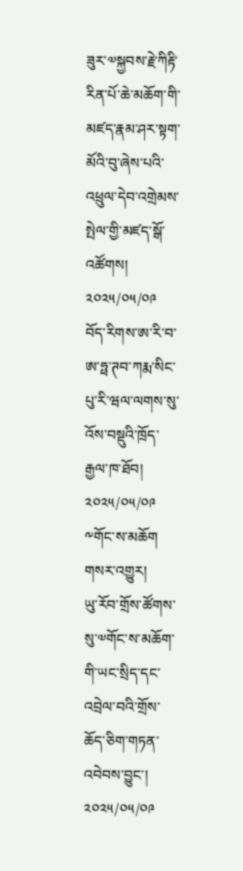ཟུར་༧སྐྱབས་རྗེ་ཀིརྟི་རིན་པོ་ཆེ་མཆོག་གི་མཛད་རྣམ་ཤར་སྟག་མོའི་བུ་ཞེས་པའི་འཕྲུལ་དེབ་འགྲེམས་སྤེལ་གྱི་མཛད་སྒོ་འཚོགས།
༢༠༢༥/༠༥/༠༩
བོད་རིགས་ཨ་རི་བ་ཨ་ཧྥ་ཊབ་ཀརྨ་སིང་པུ་རི་ཝལ་ལགས་སུ་འོས་བསྡུའི་ཁྲོད་རྒྱལ་ཁ་ཐོབ།
༢༠༢༥/༠༥/༠༩
༸གོང་ས་མཆོག གསར་འགྱུར།
ཡུ་རོབ་གྲོས་ཚོགས་སུ་༧གོང་ས་མཆོག་གི་ཡང་སྲིད་དང་འབྲེལ་བའི་གྲོས་ཆོད་ཅིག་གཏན་འབེབས་བྱུང་།
༢༠༢༥/༠༥/༠༩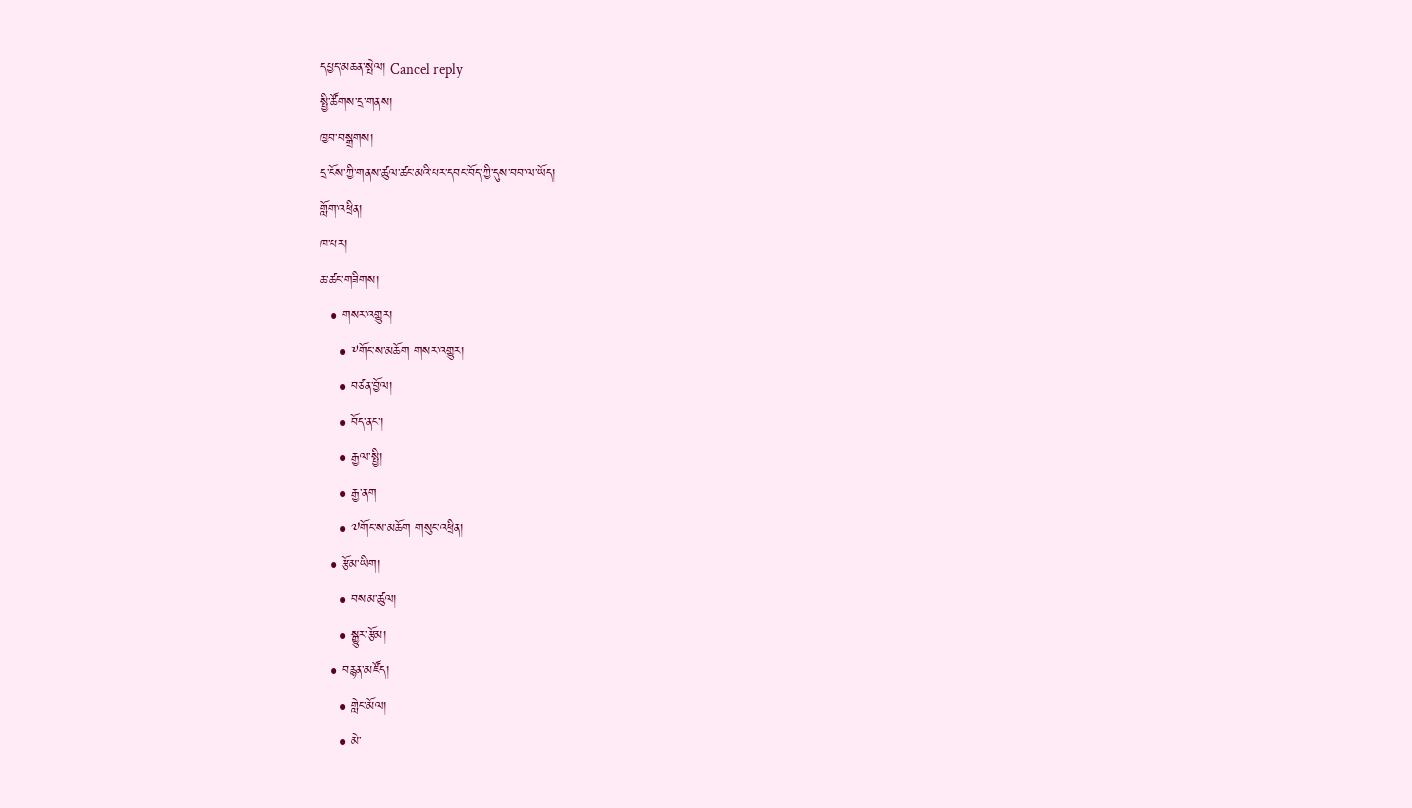དཔྱད་མཆན་སྤེལ། Cancel reply
སྤྱི་ཚོགས་དྲ་གནས།
ཁྱབ་བསྒྲགས།
དྲ་ངོས་ཀྱི་གནས་ཚུལ་ཚང་མའི་པར་དབང་བོད་ཀྱི་དུས་བབ་ལ་ཡོད།
གློག་འཕྲིན།
ཁ་པར།
ཆ་ཚང་གཟིགས།
  • གསར་འགྱུར།
    • ༸གོང་ས་མཆོག གསར་འགྱུར།
    • བཙན་བྱོལ།
    • བོད་ནང་།
    • རྒྱལ་སྤྱི།
    • རྒྱ་ནག
    • ༧གོང་ས་མཆོག གསུང་འཕྲིན།
  • རྩོམ་ཡིག།
    • བསམ་ཚུལ།
    • སྒྱུར་རྩོམ།
  • བརྙན་མཛོད།
    • གླེང་མོལ།
    • མེ་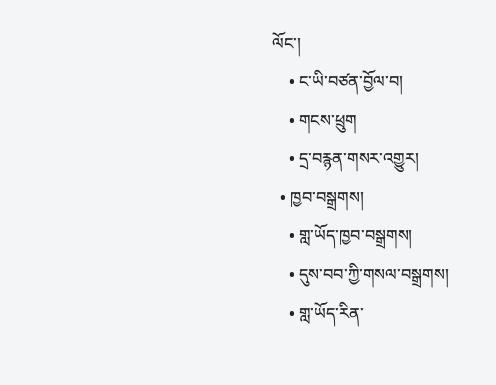ལོང་།
    • ང་ཡི་བཙན་བྱོལ་བ།
    • གངས་ཕྲུག
    • དྲ་བརྙན་གསར་འགྱུར།
  • ཁྱབ་བསྒྲགས།
    • གླ་ཡོད་ཁྱབ་བསྒྲགས།
    • དུས་བབ་ཀྱི་གསལ་བསྒྲགས།
    • གླ་ཡོད་རིན་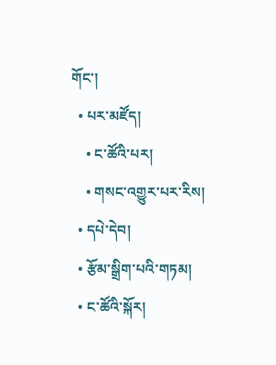གོང་།
  • པར་མཛོད།
    • ང་ཚོའི་པར།
    • གསང་འགྱུར་པར་རིས།
  • དཔེ་དེབ།
  • རྩོམ་སྒྲིག་པའི་གཏམ།
  • ང་ཚོའི་སྐོར།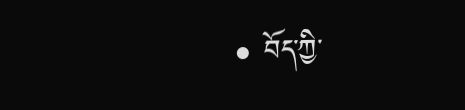• བོད་ཀྱི་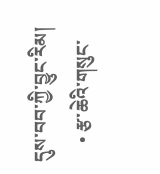དུས་བབ་ཀྱི་བྱུང་རིམ།
    • རྩ་ཆེའི་གསུང་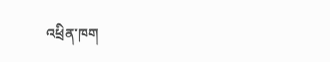འཕྲིན་ཁག